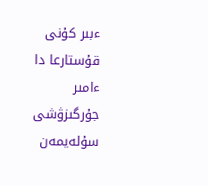ءبىر كۇنى قۇستارعا دا ءامىر جۇرگىزۋشى سۇلەيمەن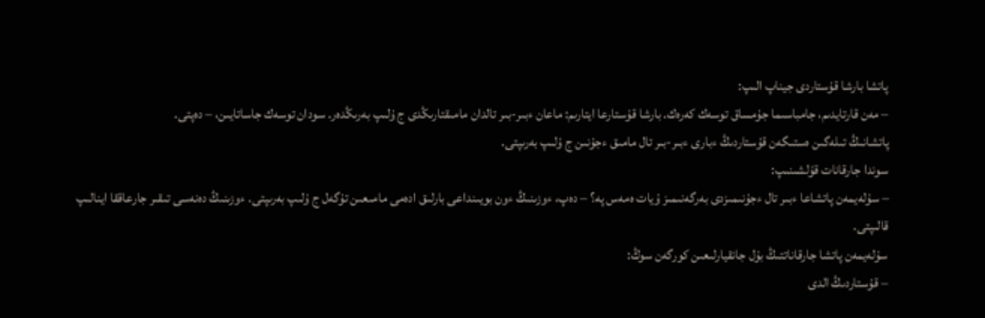پاتشا بارشا قۇستاردى جيناپ الىپ:
– مەن قارتايدىم، جامباسىما جۇمساق توسەك كەرەك. بارشا قۇستارعا ايتارىم: ماعان ءبىر-بىر تالدان مامىقتارىڭدى ج ۇلىپ بەرىڭدەر. سودان توسەك جاساتايىن، – دەپتى.
پاتشانىڭ تىلەگىن ەستىگەن قۇستاردىڭ ءبارى ءبىر-بىر تال مامىق ءجۇنىن ج ۇلىپ بەرىپتى.
سوندا جارقانات قۇلشىنىپ:
– سۇلەيمەن پاتشاعا ءبىر تال ءجۇنىمىزدى بەرگەنىمىز ۇيات ەمەس پە؟ – دەپ، ءوزىنىڭ ءون بويىنداعى بارلىق ادەمى مامىعىن تۇگەل ج ۇلىپ بەرىپتى. ءوزىنىڭ دەنەسى تىقىر جارعاققا اينالىپ قالىپتى.
سۇلەيمەن پاتشا جارقاناتتىڭ بۇل جانقيارلىعىن كورگەن سوڭ:
– قۇستاردىڭ الدى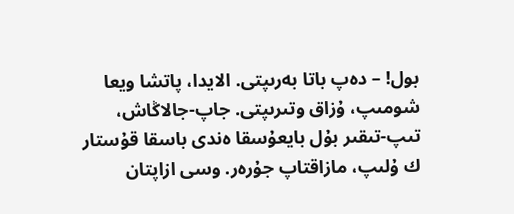بول! – دەپ باتا بەرىپتى. الايدا، پاتشا ويعا شومىپ، ۇزاق وتىرىپتى. جاپ-جالاڭاش، تىپ-تىقىر بۇل بايعۇسقا ەندى باسقا قۇستار ك ۇلىپ، مازاقتاپ جۇرەر. وسى ازاپتان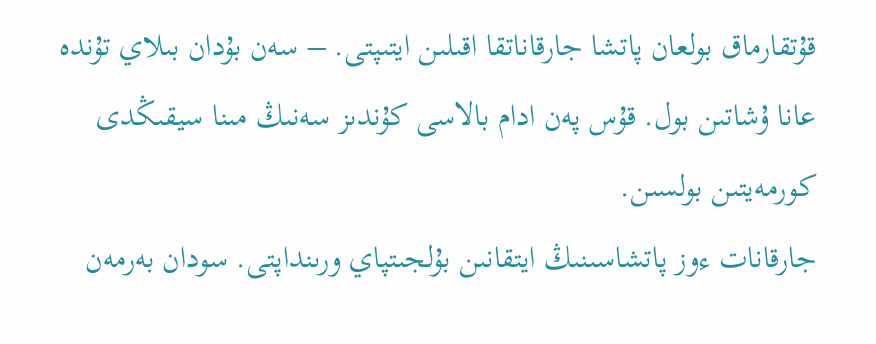قۇتقارماق بولعان پاتشا جارقاناتقا اقىلىن ايتىپتى. – سەن بۇدان بىلاي تۇندە عانا ۇشاتىن بول. قۇس پەن ادام بالاسى كۇندىز سەنىڭ مىنا سيقىڭدى كورمەيتىن بولسىن.
جارقانات ءوز پاتشاسىنىڭ ايتقانىن بۇلجىتپاي ورىنداپتى. سودان بەرمەن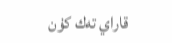قاراي تەك كۇن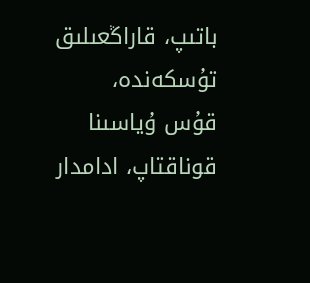باتىپ، قاراڭعىلىق تۇسكەندە، قۇس ۇياسىنا قوناقتاپ، ادامدار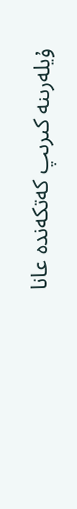ۇيلەرىنە كىرىپ كەتكەندە عانا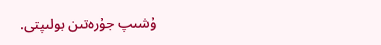ۇشىپ جۇرەتىن بولىپتى.